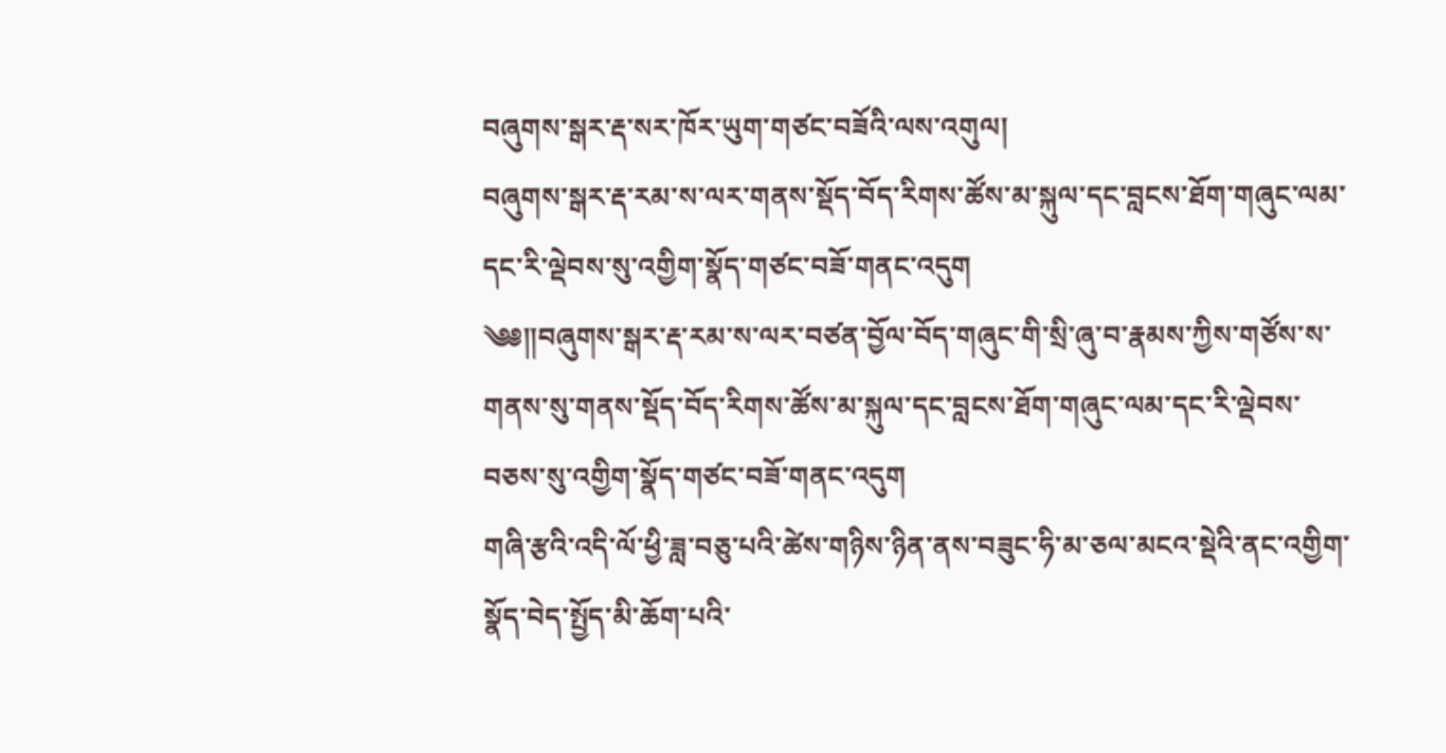བཞུགས་སྒར་རྡ་སར་ཁོར་ཡུག་གཙང་བཟོའི་ལས་འགུལ།
བཞུགས་སྒར་རྡ་རམ་ས་ལར་གནས་སྡོད་བོད་རིགས་ཚོས་མ་སྐུལ་དང་བླངས་ཐོག་གཞུང་ལམ་དང་རི་ལྡེབས་སུ་འགྱིག་སྣོད་གཙང་བཟོ་གནང་འདུག
༄༅༎བཞུགས་སྒར་རྡ་རམ་ས་ལར་བཙན་བྱོལ་བོད་གཞུང་གི་སྲི་ཞུ་བ་རྣམས་ཀྱིས་གཙོས་ས་གནས་སུ་གནས་སྡོད་བོད་རིགས་ཚོས་མ་སྐུལ་དང་བླངས་ཐོག་གཞུང་ལམ་དང་རི་ལྡེབས་བཅས་སུ་འགྱིག་སྣོད་གཙང་བཟོ་གནང་འདུག
གཞི་རྩའི་འདི་ལོ་ཕྱི་ཟླ་བཅུ་པའི་ཚེས་གཉིས་ཉིན་ནས་བཟུང་ཧི་མ་ཅལ་མངའ་སྡེའི་ནང་འགྱིག་སྣོད་བེད་སྤྱོད་མི་ཆོག་པའི་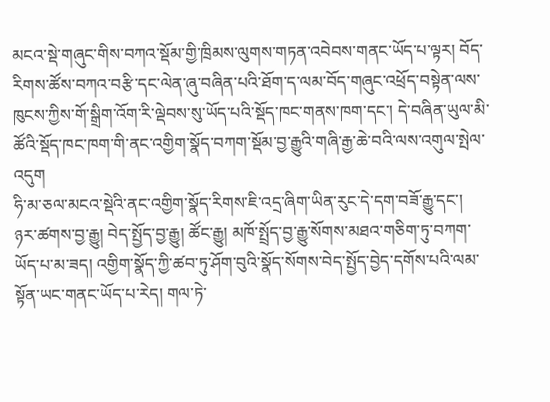མངའ་སྡེ་གཞུང་གིས་བཀའ་སྡོམ་གྱི་ཁྲིམས་ལུགས་གཏན་འབེབས་གནང་ཡོད་པ་ལྟར། བོད་རིགས་ཚོས་བཀའ་བརྩི་དང་ལེན་ཞུ་བཞིན་པའི་ཐོག་ད་ལམ་བོད་གཞུང་འཕྲོད་བསྟེན་ལས་ཁུངས་ཀྱིས་གོ་སྒྲིག་འོག་རི་ལྡེབས་སུ་ཡོད་པའི་སྡོད་ཁང་གནས་ཁག་དང་། དེ་བཞིན་ཡུལ་མི་ཚོའི་སྡོད་ཁང་ཁག་གི་ནང་འགྱིག་སྣོད་བཀག་སྡོམ་བྱ་རྒྱུའི་གཞི་རྒྱ་ཆེ་བའི་ལས་འགུལ་སྤེལ་འདུག
ཧི་མ་ཅལ་མངའ་སྡེའི་ནང་འགྱིག་སྣོད་རིགས་ཇི་འདྲ་ཞིག་ཡིན་རུང་དེ་དག་བཟོ་རྒྱུ་དང་།    ཉར་ཚགས་བྱ་རྒྱུ། བེད་སྤྱོད་བྱ་རྒྱུ། ཚོང་རྒྱུ། མཁོ་སྤྲོད་བྱ་རྒྱུ་སོགས་མཐའ་གཅིག་ཏུ་བཀག་ཡོད་པ་མ་ཟད། འགྱིག་སྣོད་ཀྱི་ཚབ་ཏུ་ཤོག་བུའི་སྣོད་སོགས་བེད་སྤྱོད་བྱེད་དགོས་པའི་ལམ་སྟོན་ཡང་གནང་ཡོད་པ་རེད། གལ་ཏེ་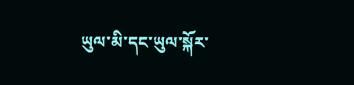ཡུལ་མི་དང་ཡུལ་སྐོར་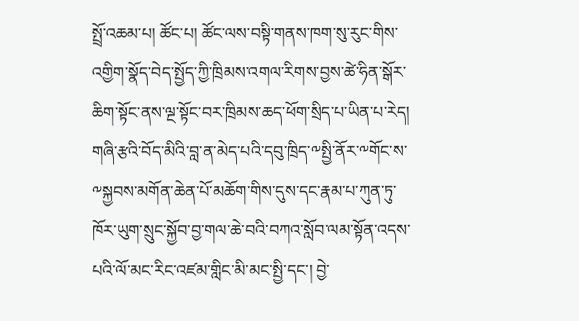སྤྲོ་འཆམ་པ། ཚོང་པ། ཚོང་ལས་བསྟི་གནས་ཁག་སུ་རུང་གིས་འགྱིག་སྣོད་བེད་སྤྱོད་ཀྱི་ཁྲིམས་འགལ་རིགས་བྱས་ཚེ་ཧིན་སྒོར་ཆིག་སྟོང་ནས་ལྔ་སྟོང་བར་ཁྲིམས་ཆད་ཕོག་སྲིད་པ་ཡིན་པ་རེད། གཞི་རྩའི་བོད་མིའི་བླ་ན་མེད་པའི་དབུ་ཁྲིད་༸སྤྱི་ནོར་༸གོང་ས་༸སྐྱབས་མགོན་ཆེན་པོ་མཆོག་གིས་དུས་དང་རྣམ་པ་ཀུན་ཏུ་ཁོར་ཡུག་སྲུང་སྐྱོབ་བྱ་གལ་ཆེ་བའི་བཀའ་སློབ་ལམ་སྟོན་འདས་པའི་ལོ་མང་རིང་འཛམ་གླིང་མི་མང་སྤྱི་དང་། བྱེ་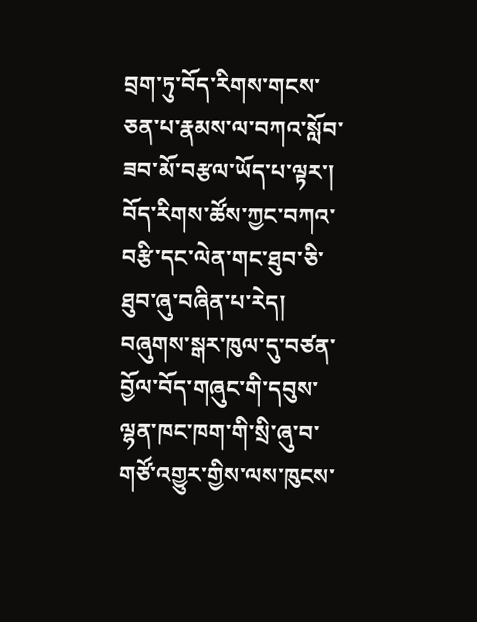བྲག་ཏུ་བོད་རིགས་གངས་ཅན་པ་རྣམས་ལ་བཀའ་སློབ་ཟབ་མོ་བརྩལ་ཡོད་པ་ལྟར་། བོད་རིགས་ཚོས་ཀྱང་བཀའ་བརྩི་དང་ལེན་གང་ཐུབ་ཅི་ཐུབ་ཞུ་བཞིན་པ་རེད། བཞུགས་སྒར་ཁུལ་དུ་བཙན་བྱོལ་བོད་གཞུང་གི་དབུས་ལྷན་ཁང་ཁག་གི་སྲི་ཞུ་བ་གཙོ་འགྱུར་གྱིས་ལས་ཁུངས་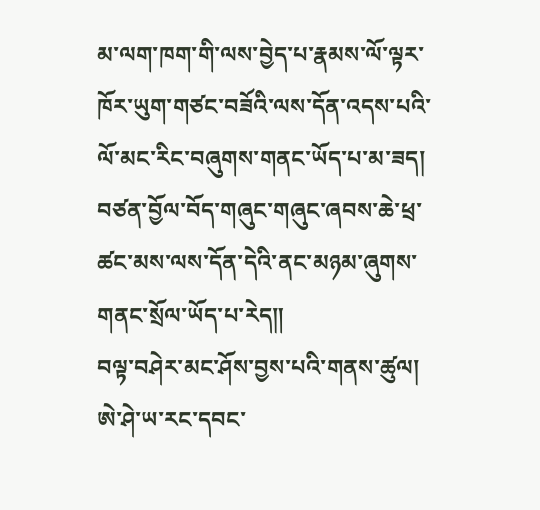མ་ལག་ཁག་གི་ལས་བྱེད་པ་རྣམས་ལོ་ལྟར་ཁོར་ཡུག་གཙང་བཟོའི་ལས་དོན་འདས་པའི་ལོ་མང་རིང་བཞུགས་གནང་ཡོད་པ་མ་ཟད།    བཙན་བྱོལ་བོད་གཞུང་གཞུང་ཞབས་ཆེ་ཕྲ་ཚང་མས་ལས་དོན་དེའི་ནང་མཉམ་ཞུགས་གནང་སྲོལ་ཡོད་པ་རེད༎
བལྟ་བཤེར་མང་ཤོས་བྱས་པའི་གནས་ཚུལ།
ཨེ་ཤེ་ཡ་རང་དབང་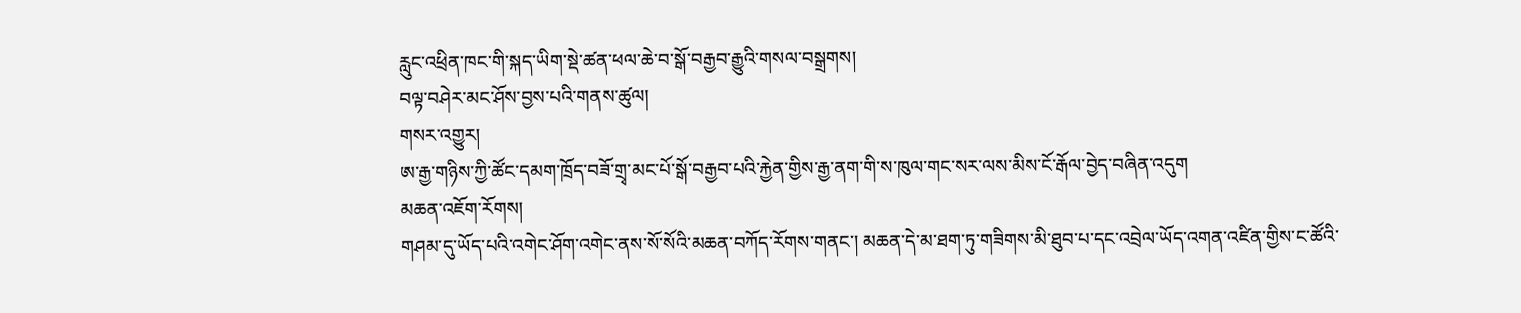རླུང་འཕྲིན་ཁང་གི་སྐད་ཡིག་སྡེ་ཚན་ཕལ་ཆེ་བ་སྒོ་བརྒྱབ་རྒྱུའི་གསལ་བསྒྲགས།
བལྟ་བཤེར་མང་ཤོས་བྱས་པའི་གནས་ཚུལ།
གསར་འགྱུར།
ཨ་རྒྱ་གཉིས་ཀྱི་ཚོང་དམག་ཁྲོད་བཟོ་གྲྭ་མང་པོ་སྒོ་བརྒྱབ་པའི་རྐྱེན་གྱིས་རྒྱ་ནག་གི་ས་ཁུལ་གང་སར་ལས་མིས་ངོ་རྒོལ་བྱེད་བཞིན་འདུག
མཆན་འཇོག་རོགས།
གཤམ་དུ་ཡོད་པའི་འགེང་ཤོག་འགེང་ནས་སོ་སོའི་མཆན་བཀོད་རོགས་གནང་། མཆན་དེ་མ་ཐག་ཏུ་གཟིགས་མི་ཐུབ་པ་དང་འབྲེལ་ཡོད་འགན་འཛིན་གྱིས་ང་ཚོའི་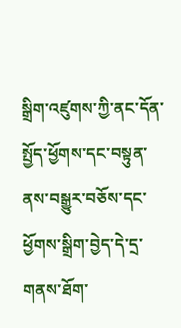སྒྲིག་འཛུགས་ཀྱི་ནང་དོན་སྤྱོད་ཕྱོགས་དང་བསྟུན་ནས་བསྒྱུར་བཅོས་དང་ཕྱོགས་སྒྲིག་བྱེད་དེ་དྲ་གནས་ཐོག་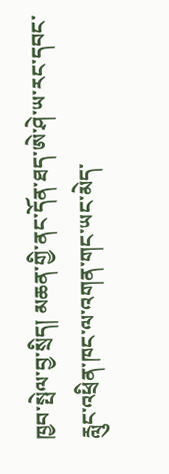ཁྱབ་སྤེལ་བྱ་སྲིད། མཆན་གྱི་ནང་དོན་ཐད་ཨེ་ཤེ་ཡ་རང་དབང་རླུང་འཕྲིན་ཁང་ལ་འགན་གང་ཡང་མེད་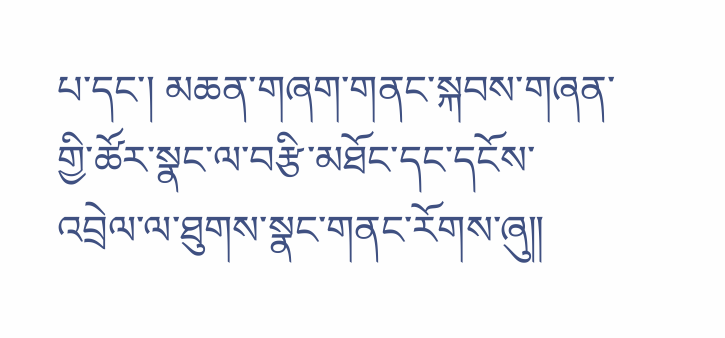པ་དང་། མཆན་གཞག་གནང་སྐབས་གཞན་གྱི་ཚོར་སྣང་ལ་བརྩི་མཐོང་དང་དངོས་འབྲེལ་ལ་ཐུགས་སྣང་གནང་རོགས་ཞུ༎